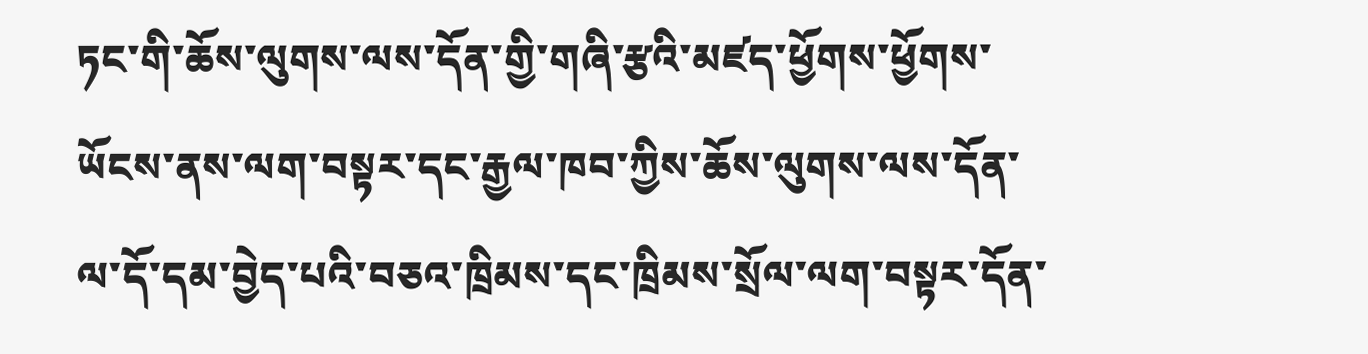ཏང་གི་ཆོས་ལུགས་ལས་དོན་གྱི་གཞི་རྩའི་མཛད་ཕྱོགས་ཕྱོགས་ཡོངས་ནས་ལག་བསྟར་དང་རྒྱལ་ཁབ་ཀྱིས་ཆོས་ལུགས་ལས་དོན་ལ་དོ་དམ་བྱེད་པའི་བཅའ་ཁྲིམས་དང་ཁྲིམས་སྲོལ་ལག་བསྟར་དོན་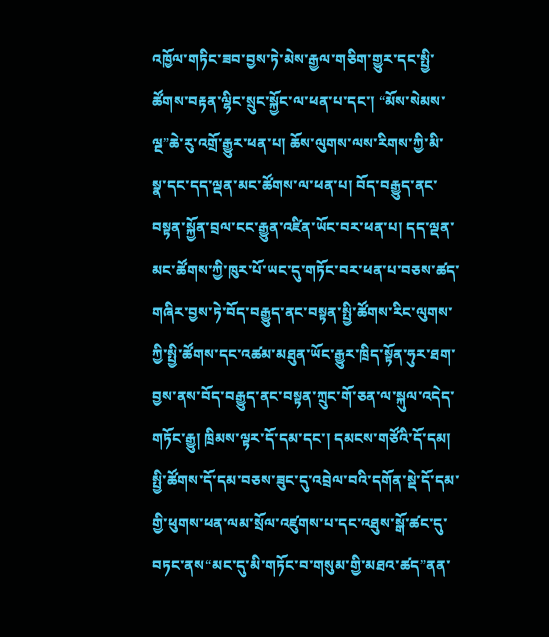འཁྱོལ་གཏིང་ཟབ་བྱས་ཏེ་མེས་རྒྱལ་གཅིག་གྱུར་དང་སྤྱི་ཚོགས་བརྟན་ལྷིང་སྲུང་སྐྱོང་ལ་ཕན་པ་དང་། “མོས་སེམས་ལྔ”ཆེ་རུ་འགྲོ་རྒྱུར་ཕན་པ། ཆོས་ལུགས་ལས་རིགས་ཀྱི་མི་སྣ་དང་དད་ལྡན་མང་ཚོགས་ལ་ཕན་པ། བོད་བརྒྱུད་ནང་བསྟན་སྐྱོན་བྲལ་ངང་རྒྱུན་འཛིན་ཡོང་བར་ཕན་པ། དད་ལྡན་མང་ཚོགས་ཀྱི་ཁུར་པོ་ཡང་དུ་གཏོང་བར་ཕན་པ་བཅས་ཚད་གཞིར་བྱས་ཏེ་བོད་བརྒྱུད་ནང་བསྟན་སྤྱི་ཚོགས་རིང་ལུགས་ཀྱི་སྤྱི་ཚོགས་དང་འཚམ་མཐུན་ཡོང་རྒྱུར་ཁྲིད་སྟོན་ཧུར་ཐག་བྱས་ནས་བོད་བརྒྱུད་ནང་བསྟན་ཀྲུང་གོ་ཅན་ལ་སྐུལ་འདེད་གཏོང་རྒྱུ། ཁྲིམས་ལྟར་དོ་དམ་དང་། དམངས་གཙོའི་དོ་དམ། སྤྱི་ཚོགས་དོ་དམ་བཅས་ཟུང་དུ་འབྲེལ་བའི་དགོན་སྡེ་དོ་དམ་གྱི་ཕུགས་ཕན་ལམ་སྲོལ་འཛུགས་པ་དང་འཐུས་སྒོ་ཚང་དུ་བཏང་ནས“མང་དུ་མི་གཏོང་བ་གསུམ་གྱི་མཐའ་ཚད”ནན་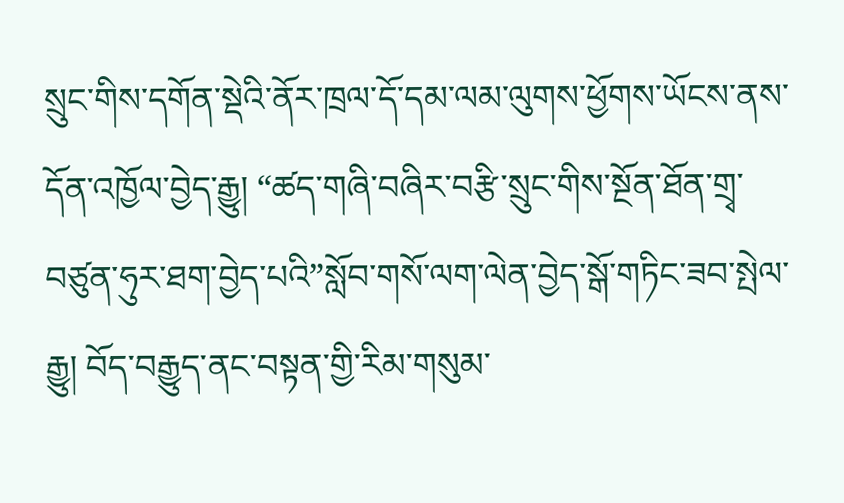སྲུང་གིས་དགོན་སྡེའི་ནོར་ཁྲལ་དོ་དམ་ལམ་ལུགས་ཕྱོགས་ཡོངས་ནས་དོན་འཁྱོལ་བྱེད་རྒྱུ། “ཚད་གཞི་བཞིར་བརྩི་སྲུང་གིས་སྔོན་ཐོན་གྲྭ་བཙུན་ཧུར་ཐག་བྱེད་པའི”སློབ་གསོ་ལག་ལེན་བྱེད་སྒོ་གཏིང་ཟབ་སྤེལ་རྒྱུ། བོད་བརྒྱུད་ནང་བསྟན་གྱི་རིམ་གསུམ་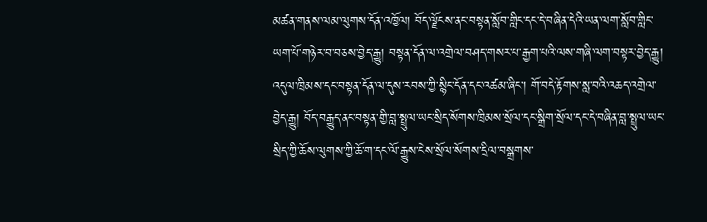མཚན་གནས་ལམ་ལུགས་དོན་འཁྱོལ། བོད་ལྗོངས་ནང་བསྟན་སློབ་གླིང་དང་དེ་བཞིན་དེའི་ཡན་ལག་སློབ་གླིང་ཡག་པོ་གཉེར་བ་བཅས་བྱེད་རྒྱུ། བསྟན་དོན་ལ་འགྲེལ་བཤད་གསར་པ་རྒྱག་པའི་ལས་གཞི་ལག་བསྟར་བྱེད་རྒྱུ། འདུལ་ཁྲིམས་དང་བསྟན་དོན་ལ་དུས་རབས་ཀྱི་སྙིང་དོན་དང་འཚམ་ཞིང་། གོ་བདེ་རྟོགས་སླ་བའི་འཆད་འགྲེལ་བྱེད་རྒྱུ། བོད་བརྒྱུད་ནང་བསྟན་གྱི་བླ་སྤྲུལ་ཡང་སྲིད་སོགས་ཁྲིམས་སྲོལ་དང་སྒྲིག་སྲོལ་དང་དེ་བཞིན་བླ་སྤྲུལ་ཡང་སྲིད་ཀྱི་ཆོས་ལུགས་ཀྱི་ཆོ་ག་དང་ལོ་རྒྱུས་ངེས་སྲོལ་སོགས་དྲིལ་བསྒྲགས་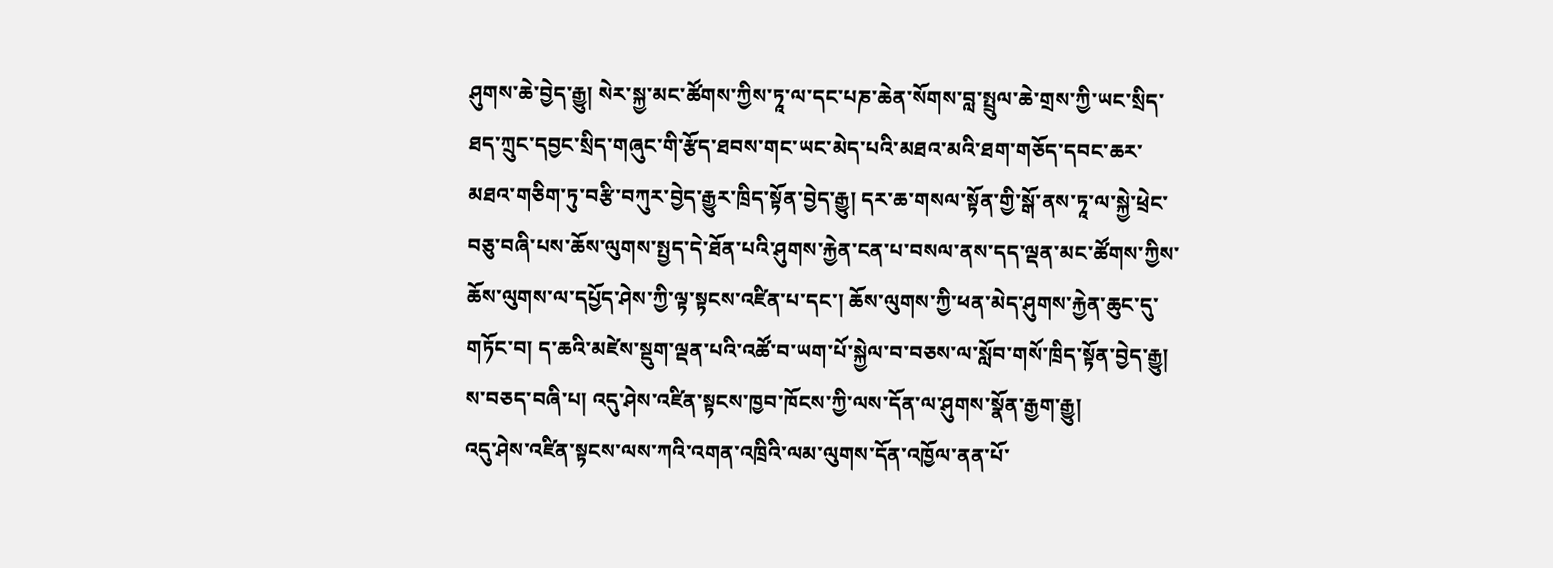ཤུགས་ཆེ་བྱེད་རྒྱུ། སེར་སྐྱ་མང་ཚོགས་ཀྱིས་ཏཱ་ལ་དང་པཎ་ཆེན་སོགས་བླ་སྤྲུལ་ཆེ་གྲས་ཀྱི་ཡང་སྲིད་ཐད་ཀྲུང་དབྱང་སྲིད་གཞུང་གི་རྩོད་ཐབས་གང་ཡང་མེད་པའི་མཐའ་མའི་ཐག་གཅོད་དབང་ཆར་མཐའ་གཅིག་ཏུ་བརྩི་བཀུར་བྱེད་རྒྱུར་ཁྲིད་སྟོན་བྱེད་རྒྱུ། དར་ཆ་གསལ་སྟོན་གྱི་སྒོ་ནས་ཏཱ་ལ་སྐྱེ་ཕྲེང་བཅུ་བཞི་པས་ཆོས་ལུགས་སྤྱད་དེ་ཐོན་པའི་ཤུགས་རྐྱེན་ངན་པ་བསལ་ནས་དད་ལྡན་མང་ཚོགས་ཀྱིས་ཆོས་ལུགས་ལ་དཔྱོད་ཤེས་ཀྱི་ལྟ་སྟངས་འཛིན་པ་དང་། ཆོས་ལུགས་ཀྱི་ཕན་མེད་ཤུགས་རྐྱེན་ཆུང་དུ་གཏོང་བ། ད་ཆའི་མཛེས་སྡུག་ལྡན་པའི་འཚོ་བ་ཡག་པོ་སྐྱེལ་བ་བཅས་ལ་སློབ་གསོ་ཁྲིད་སྟོན་བྱེད་རྒྱུ།
ས་བཅད་བཞི་པ། འདུ་ཤེས་འཛིན་སྟངས་ཁྱབ་ཁོངས་ཀྱི་ལས་དོན་ལ་ཤུགས་སྣོན་རྒྱག་རྒྱུ།
འདུ་ཤེས་འཛིན་སྟངས་ལས་ཀའི་འགན་འཁྲིའི་ལམ་ལུགས་དོན་འཁྱོལ་ནན་པོ་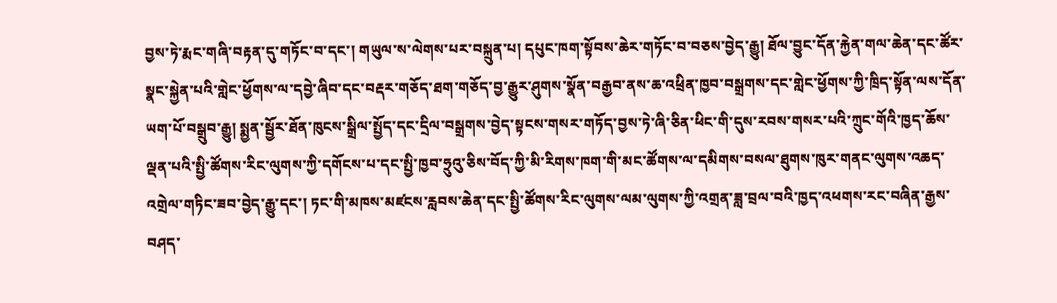བྱས་ཏེ་རྨང་གཞི་བརྟན་དུ་གཏོང་བ་དང་། གཡུལ་ས་ལེགས་པར་བསྐྲུན་པ། དཔུང་ཁག་སྟོབས་ཆེར་གཏོང་བ་བཅས་བྱེད་རྒྱུ། ཐོལ་བྱུང་དོན་རྐྱེན་གལ་ཆེན་དང་ཚོར་སྣང་སྐྱེན་པའི་གླེང་ཕྱོགས་ལ་དབྱེ་ཞིབ་དང་བརྡར་གཅོད་ཐག་གཅོད་བྱ་རྒྱུར་ཤུགས་སྣོན་བརྒྱབ་ནས་ཆ་འཕྲིན་ཁྱབ་བསྒྲགས་དང་གླེང་ཕྱོགས་ཀྱི་ཁྲིད་སྟོན་ལས་དོན་ཡག་པོ་བསྒྲུབ་རྒྱུ། སྨྱན་སྦྱོར་ཐོན་ཁུངས་སྒྲིལ་སྤྱོད་དང་དྲིལ་བསྒྲགས་བྱེད་སྟངས་གསར་གཏོད་བྱས་ཏེ་ཞི་ཅིན་ཕིང་གི་དུས་རབས་གསར་པའི་ཀྲུང་གོའི་ཁྱད་ཆོས་ལྡན་པའི་སྤྱི་ཚོགས་རིང་ལུགས་ཀྱི་དགོངས་པ་དང་སྤྱི་ཁྱབ་ཧྲུའུ་ཅིས་བོད་ཀྱི་མི་རིགས་ཁག་གི་མང་ཚོགས་ལ་དམིགས་བསལ་ཐུགས་ཁུར་གནང་ལུགས་འཆད་འགྲེལ་གཏིང་ཟབ་བྱེད་རྒྱུ་དང་། ཏང་གི་མཁས་མཛངས་རླབས་ཆེན་དང་སྤྱི་ཚོགས་རིང་ལུགས་ལམ་ལུགས་ཀྱི་འགྲན་ཟླ་བྲལ་བའི་ཁྱད་འཕགས་རང་བཞིན་རྒྱས་བཤད་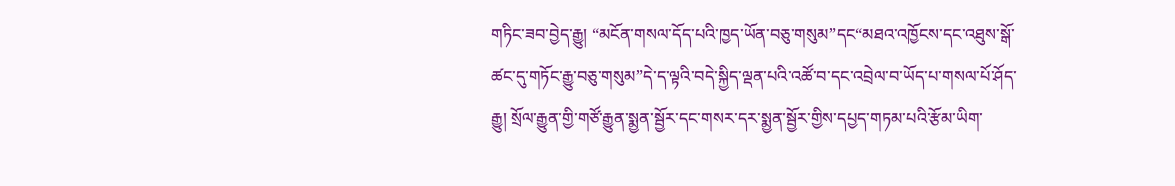གཏིང་ཟབ་བྱེད་རྒྱུ། “མངོན་གསལ་དོད་པའི་ཁྱད་ཡོན་བཅུ་གསུམ”དང“མཐའ་འཁྱོངས་དང་འཐུས་སྒོ་ཚང་དུ་གཏོང་རྒྱུ་བཅུ་གསུམ”དེ་ད་ལྟའི་བདེ་སྐྱིད་ལྡན་པའི་འཚོ་བ་དང་འབྲེལ་བ་ཡོད་པ་གསལ་པོ་ཤོད་རྒྱུ། སྲོལ་རྒྱུན་གྱི་གཙོ་རྒྱུན་སྨྱན་སྦྱོར་དང་གསར་དར་སྨྱན་སྦྱོར་གྱིས་དཔྱད་གཏམ་པའི་རྩོམ་ཡིག་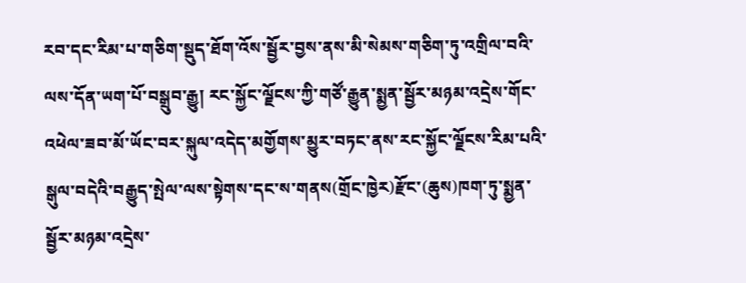རབ་དང་རིམ་པ་གཅིག་སྡུད་ཐོག་འོས་སྦྱོར་བྱས་ནས་མི་སེམས་གཅིག་ཏུ་འགྲིལ་བའི་ལས་དོན་ཡག་པོ་བསྒྲུབ་རྒྱུ། རང་སྐྱོང་ལྗོངས་ཀྱི་གཙོ་རྒྱུན་སྨྱན་སྦྱོར་མཉམ་འདྲེས་གོང་འཕེལ་ཟབ་མོ་ཡོང་བར་སྐུལ་འདེད་མགྱོགས་མྱུར་བཏང་ནས་རང་སྐྱོང་ལྗོངས་རིམ་པའི་སྒུལ་བདེའི་བརྒྱུད་སྤེལ་ལས་སྟེགས་དང་ས་གནས(གྲོང་ཁྱེར)རྫོང་(ཆུས)ཁག་ཏུ་སྨྱན་སྦྱོར་མཉམ་འདྲེས་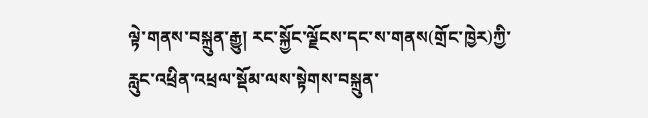ལྟེ་གནས་བསྐྲུན་རྒྱུ། རང་སྐྱོང་ལྗོངས་དང་ས་གནས(གྲོང་ཁྱེར)ཀྱི་རླུང་འཕྲིན་འཕྲལ་སྡོམ་ལས་སྟེགས་བསྐྲུན་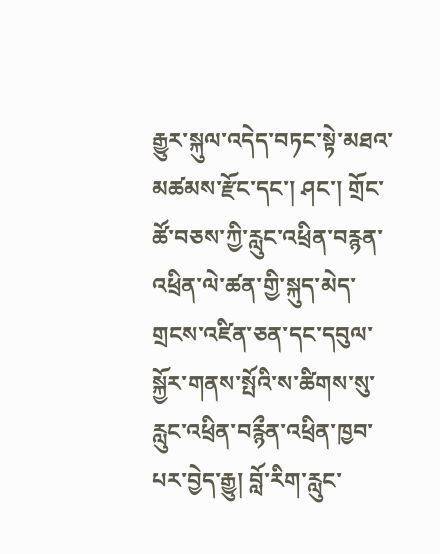རྒྱུར་སྐུལ་འདེད་བཏང་སྟེ་མཐའ་མཚམས་རྫོང་དང་། ཤང་། གྲོང་ཚོ་བཅས་ཀྱི་རླུང་འཕྲིན་བརྙན་འཕྲིན་ལེ་ཚན་གྱི་སྐུད་མེད་གྲངས་འཛིན་ཅན་དང་དབུལ་སྐྱོར་གནས་སྤོའི་ས་ཚིགས་སུ་རླུང་འཕྲིན་བརྙྀན་འཕྲིན་ཁྱབ་པར་བྱེད་རྒྱུ། བློ་རིག་རླུང་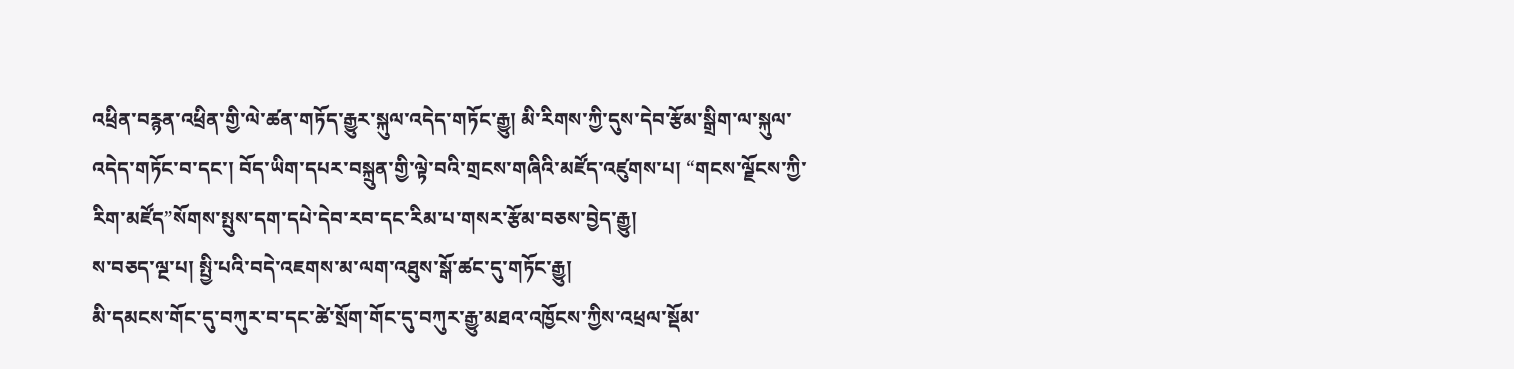འཕྲིན་བརྙན་འཕྲིན་གྱི་ལེ་ཚན་གཏོད་རྒྱུར་སྐུལ་འདེད་གཏོང་རྒྱུ། མི་རིགས་ཀྱི་དུས་དེབ་རྩོམ་སྒྲིག་ལ་སྐུལ་འདེད་གཏོང་བ་དང་། བོད་ཡིག་དཔར་བསྐྲུན་གྱི་ལྟེ་བའི་གྲངས་གཞིའི་མཛོད་འཛུགས་པ། “གངས་ལྗོངས་ཀྱི་རིག་མཛོད”སོགས་སྤུས་དག་དཔེ་དེབ་རབ་དང་རིམ་པ་གསར་རྩོམ་བཅས་བྱེད་རྒྱུ།
ས་བཅད་ལྔ་པ། སྤྱི་པའི་བདེ་འཇགས་མ་ལག་འཐུས་སྒོ་ཚང་དུ་གཏོང་རྒྱུ།
མི་དམངས་གོང་དུ་བཀུར་བ་དང་ཚེ་སྲོག་གོང་དུ་བཀུར་རྒྱུ་མཐའ་འཁྱོངས་ཀྱིས་འཕྲལ་སྡོམ་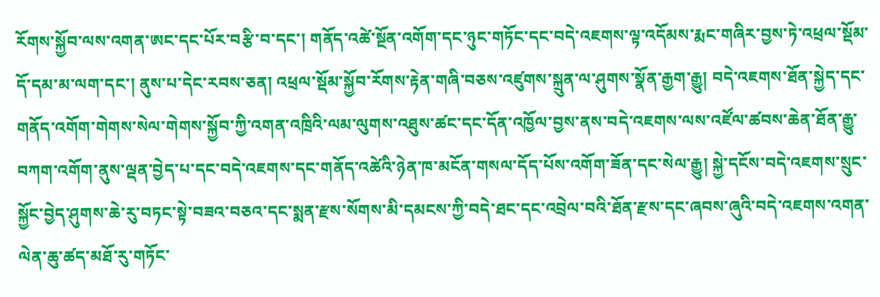རོགས་སྐྱོབ་ལས་འགན་ཨང་དང་པོར་བརྩི་བ་དང་། གནོད་འཚེ་སྔོན་འགོག་དང་ཉུང་གཏོང་དང་བདེ་འཇགས་ལྟ་འདོམས་རྨང་གཞིར་བྱས་ཏེ་འཕྲལ་སྡོམ་དོ་དམ་མ་ལག་དང་། ནུས་པ་དེང་རབས་ཅན། འཕྲལ་སྡོམ་སྐྱོབ་རོགས་རྟེན་གཞི་བཅས་འཛུགས་སྐྲུན་ལ་ཤུགས་སྣོན་རྒྱག་རྒྱུ། བདེ་འཇགས་ཐོན་སྐྱེད་དང་གནོད་འགོག་གེགས་སེལ་གེགས་སྐྱོབ་ཀྱི་འགན་འཁྲིའི་ལམ་ལུགས་འཐུས་ཚང་དང་དོན་འཁྱོལ་བྱས་ནས་བདེ་འཇགས་ལས་འཛོལ་ཚབས་ཆེན་ཐོན་རྒྱུ་བཀག་འགོག་ནུས་ལྡན་བྱེད་པ་དང་བདེ་འཇགས་དང་གནོད་འཚེའི་ཉེན་ཁ་མངོན་གསལ་དོད་པོས་འགོག་ཟོན་དང་སེལ་རྒྱུ། སྐྱེ་དངོས་བདེ་འཇགས་སྲུང་སྐྱོང་བྱེད་ཤུགས་ཆེ་རུ་བཏང་སྟེ་བཟའ་བཅའ་དང་སྨན་རྫས་སོགས་མི་དམངས་ཀྱི་བདེ་ཐང་དང་འབྲེལ་བའི་ཐོན་རྫས་དང་ཞབས་ཞུའི་བདེ་འཇགས་འགན་ལེན་ཆུ་ཚད་མཐོ་རུ་གཏོང་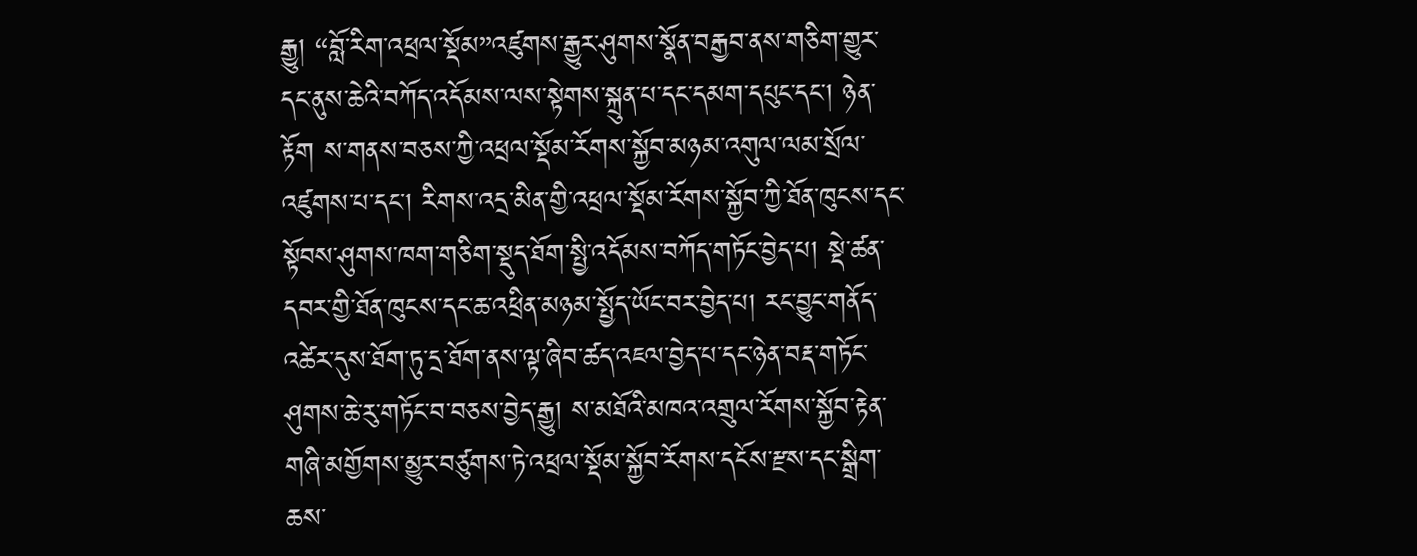རྒྱུ། “བློ་རིག་འཕྲལ་སྡོམ”འཛུགས་རྒྱུར་ཤུགས་སྣོན་བརྒྱབ་ནས་གཅིག་གྱུར་དང་ནུས་ཆེའི་བཀོད་འདོམས་ལས་སྟེགས་སྐྲུན་པ་དང་དམག་དཔུང་དང་། ཉེན་རྟོག ས་གནས་བཅས་ཀྱི་འཕྲལ་སྡོམ་རོགས་སྐྱོབ་མཉམ་འགུལ་ལམ་སྲོལ་འཛུགས་པ་དང་། རིགས་འདྲ་མིན་གྱི་འཕྲལ་སྡོམ་རོགས་སྐྱོབ་ཀྱི་ཐོན་ཁུངས་དང་སྟོབས་ཤུགས་ཁག་གཅིག་སྡུད་ཐོག་སྤྱི་འདོམས་བཀོད་གཏོང་བྱེད་པ། སྡེ་ཚན་དབར་གྱི་ཐོན་ཁུངས་དང་ཆ་འཕྲིན་མཉམ་སྤྱོད་ཡོང་བར་བྱེད་པ། རང་བྱུང་གནོད་འཚེར་དུས་ཐོག་ཏུ་དྲ་ཐོག་ནས་ལྟ་ཞིབ་ཚད་འཇལ་བྱེད་པ་དང་ཉེན་བརྡ་གཏོང་ཤུགས་ཆེ་རུ་གཏོང་བ་བཅས་བྱེད་རྒྱུ། ས་མཐོའི་མཁའ་འགྲུལ་རོགས་སྐྱོབ་རྟེན་གཞི་མགྱོགས་མྱུར་བཙུགས་ཏེ་འཕྲལ་སྡོམ་སྐྱོབ་རོགས་དངོས་རྫས་དང་སྒྲིག་ཆས་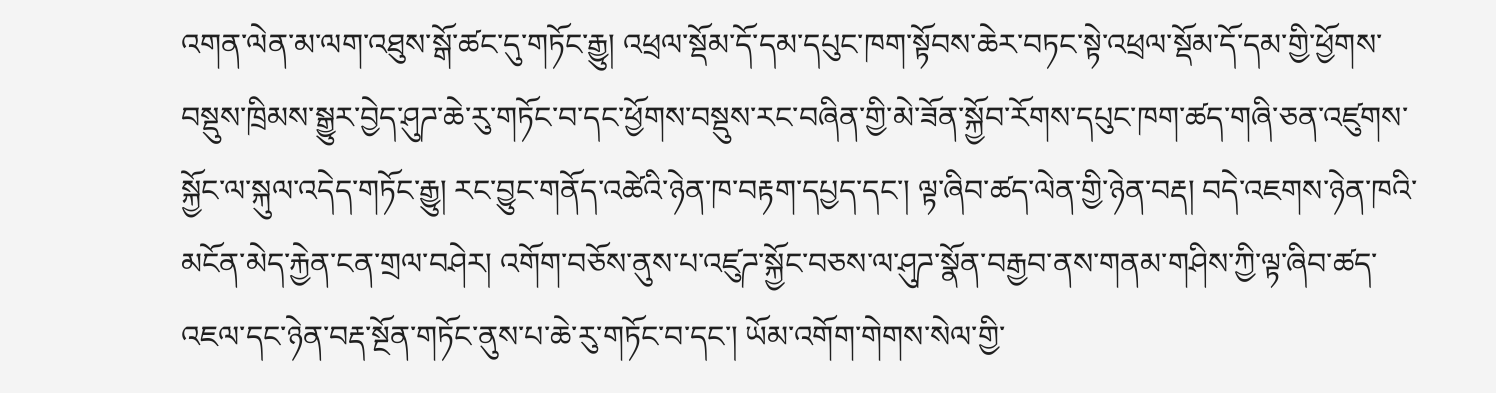འགན་ལེན་མ་ལག་འཐུས་སྒོ་ཚང་དུ་གཏོང་རྒྱུ། འཕྲལ་སྡོམ་དོ་དམ་དཔུང་ཁག་སྟོབས་ཆེར་བཏང་སྟེ་འཕྲལ་སྡོམ་དོ་དམ་གྱི་ཕྱོགས་བསྡུས་ཁྲིམས་སྒྱུར་བྱེད་ཤུཌ་ཆེ་རུ་གཏོང་བ་དང་ཕྱོགས་བསྡུས་རང་བཞིན་གྱི་མེ་ཟོན་སྐྱོབ་རོགས་དཔུང་ཁག་ཚད་གཞི་ཅན་འཛུགས་སྐྱོང་ལ་སྐུལ་འདེད་གཏོང་རྒྱུ། རང་བྱུང་གནོད་འཚེའི་ཉེན་ཁ་བརྟག་དཔྱད་དང་། ལྟ་ཞིབ་ཚད་ལེན་གྱི་ཉེན་བརྡ། བདེ་འཇགས་ཉེན་ཁའི་མངོན་མེད་རྐྱེན་ངན་གྲལ་བཤེར། འགོག་བཅོས་ནུས་པ་འཛུཌ་སྐྱོང་བཅས་ལ་ཤུཌ་སྣོན་བརྒྱབ་ནས་གནམ་གཤིས་ཀྱི་ལྟ་ཞིབ་ཚད་འཇལ་དང་ཉེན་བརྡ་སྔོན་གཏོང་ནུས་པ་ཆེ་རུ་གཏོང་བ་དང་། ཡོམ་འགོག་གེགས་སེལ་གྱི་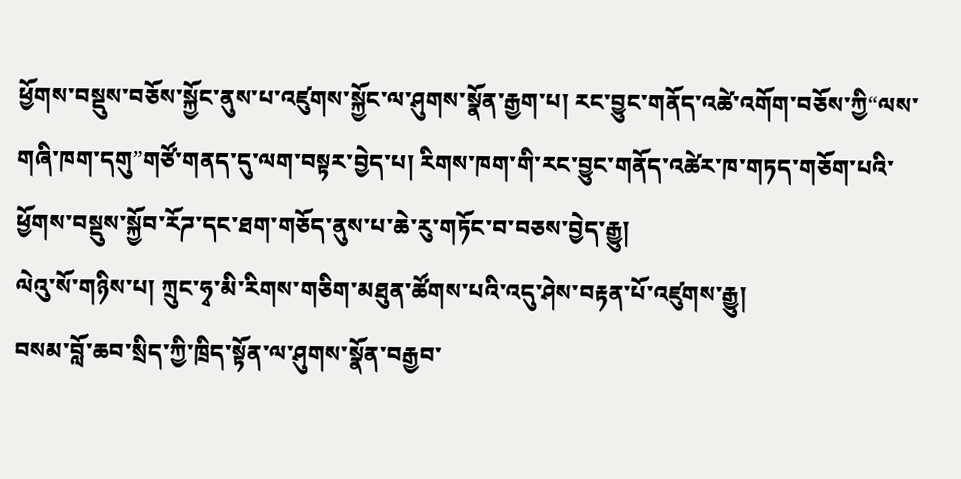ཕྱོགས་བསྡུས་བཅོས་སྐྱོང་ནུས་པ་འཛུགས་སྐྱོང་ལ་ཤུགས་སྣོན་རྒྱག་པ། རང་བྱུང་གནོད་འཚེ་འགོག་བཅོས་ཀྱི“ལས་གཞི་ཁག་དགུ”གཙོ་གནད་དུ་ལག་བསྟར་བྱེད་པ། རིགས་ཁག་གི་རང་བྱུང་གནོད་འཚེར་ཁ་གཏད་གཅོག་པའི་ཕྱོགས་བསྡུས་སྐྱོབ་རོཌ་དང་ཐག་གཅོད་ནུས་པ་ཆེ་རུ་གཏོང་བ་བཅས་བྱེད་རྒྱུ།
ལེའུ་སོ་གཉིས་པ། ཀྲུང་ཧྭ་མི་རིགས་གཅིག་མཐུན་ཚོགས་པའི་འདུ་ཤེས་བརྟན་པོ་འཛུགས་རྒྱུ།
བསམ་བློ་ཆབ་སྲིད་ཀྱི་ཁྲིད་སྟོན་ལ་ཤུགས་སྣོན་བརྒྱབ་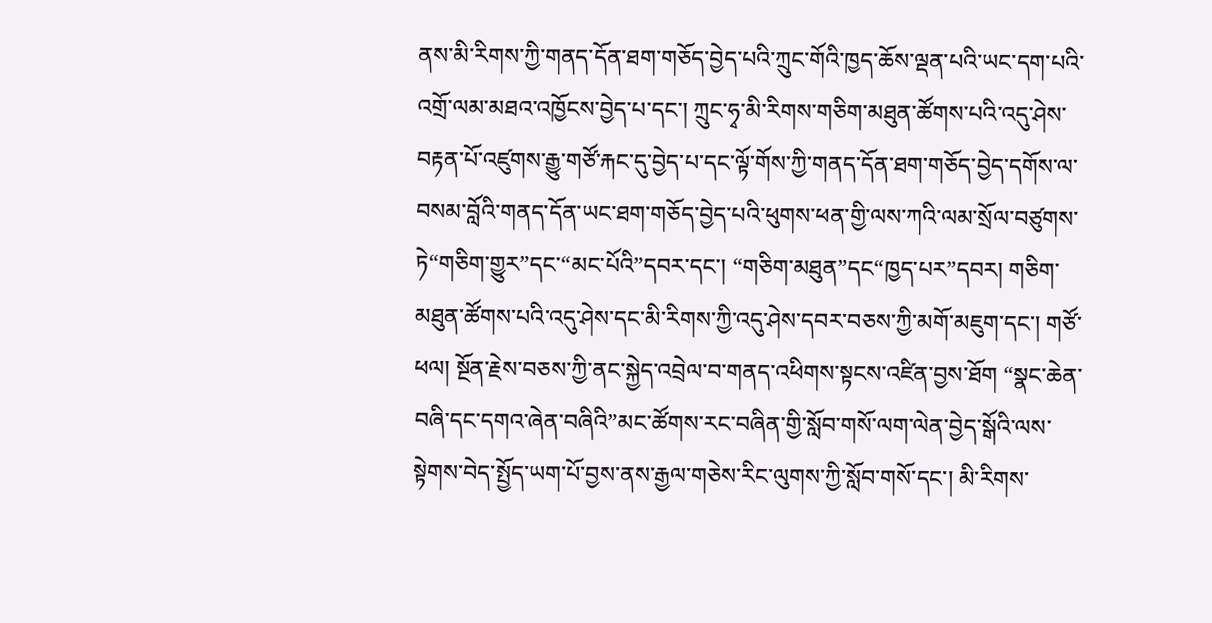ནས་མི་རིགས་ཀྱི་གནད་དོན་ཐག་གཅོད་བྱེད་པའི་ཀྲུང་གོའི་ཁྱད་ཆོས་ལྡན་པའི་ཡང་དག་པའི་འགྲོ་ལམ་མཐའ་འཁྱོངས་བྱེད་པ་དང་། ཀྲུང་ཧྭ་མི་རིགས་གཅིག་མཐུན་ཚོགས་པའི་འདུ་ཤེས་བརྟན་པོ་འཛུགས་རྒྱུ་གཙོ་རྐང་དུ་བྱེད་པ་དང་ལྟོ་གོས་ཀྱི་གནད་དོན་ཐག་གཅོད་བྱེད་དགོས་ལ་བསམ་བློའི་གནད་དོན་ཡང་ཐག་གཅོད་བྱེད་པའི་ཕུགས་ཕན་གྱི་ལས་ཀའི་ལམ་སྲོལ་བཙུགས་ཏེ“གཅིག་གྱུར”དང་“མང་པོའི”དབར་དང་། “གཅིག་མཐུན”དང“ཁྱད་པར”དབར། གཅིག་མཐུན་ཚོགས་པའི་འདུ་ཤེས་དང་མི་རིགས་ཀྱི་འདུ་ཤེས་དབར་བཅས་ཀྱི་མགོ་མཇུག་དང་། གཙོ་ཕལ། སྔོན་རྗེས་བཅས་ཀྱི་ནང་སྐྱེད་འབྲེལ་བ་གནད་འཕིགས་སྟངས་འཛིན་བྱས་ཐོག “སྣང་ཆེན་བཞི་དང་དགའ་ཞེན་བཞིའི”མང་ཚོགས་རང་བཞིན་གྱི་སློབ་གསོ་ལག་ལེན་བྱེད་སྒོའི་ལས་སྟེགས་བེད་སྤྱོད་ཡག་པོ་བྱས་ནས་རྒྱལ་གཅེས་རིང་ལུགས་ཀྱི་སློབ་གསོ་དང་། མི་རིགས་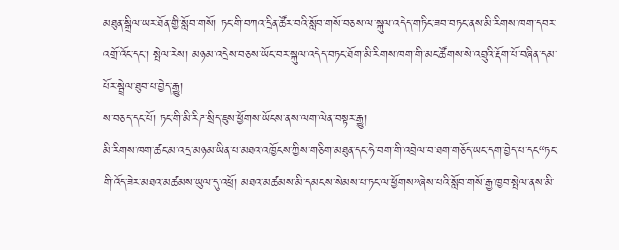མཐུན་སྒྲིལ་ཡར་ཐོན་གྱི་སློབ་གསོ། ཏང་གི་བཀའ་དྲིན་ཚོར་བའི་སློབ་གསོ་བཅས་ལ་སྐུལ་འདེད་གཏིང་ཟབ་བཏང་ནས་མི་རིགས་ཁག་དབར་འགྲོ་འོང་དང་། སྤེལ་རེས། མཉམ་འདྲེས་བཅས་ཡོང་བར་སྐུལ་འདེད་བཏང་ཐོག་མི་རིགས་ཁག་གི་མང་ཚོགས་སེ་འབྲུའི་རྡོག་པོ་བཞིན་དམ་པོར་སྦྲེལ་ཐུབ་པ་བྱེད་རྒྱུ།
ས་བཅད་དང་པོ། ཏང་གི་མི་རིཌ་སྲིད་ཇུས་ཕྱོགས་ཡོངས་ནས་ལག་ལེན་བསྟར་རྒྱུ།
མི་རིགས་ཁག་ཚང་མ་འདྲ་མཉམ་ཡིན་པ་མཐའ་འཁྱོངས་ཀྱིས་གཅིག་མཐུན་དང་ཧེ་བག་གི་འབྲེལ་བ་ཐག་གཅོད་ཡང་དག་བྱེད་པ་དང“ཏང་གི་འོད་ཟེར་མཐའ་མཚམས་ཡུལ་དུ་འཕྲོ། མཐའ་མཚམས་མི་དམངས་སེམས་པ་ཏང་ལ་ཕྱོགས”ཞེས་པའི་སློབ་གསོ་རྒྱ་ཁྱབ་སྤེལ་ནས་མི་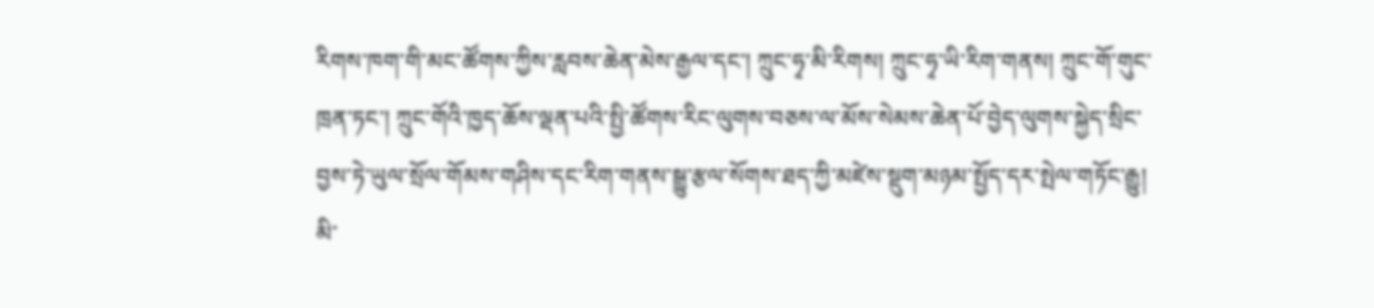རིགས་ཁག་གི་མང་ཚོགས་ཀྱིས་རླབས་ཆེན་མེས་རྒྱལ་དང་། ཀྲུང་ཧྭ་མི་རིགས། ཀྲུང་ཧྭ་ཡི་རིག་གནས། ཀྲུང་གོ་གུང་ཁྲན་ཏང་། ཀྲུང་གོའི་ཁྱད་ཆོས་ལྡན་པའི་སྤྱི་ཚོགས་རིང་ལུགས་བཅས་ལ་མོས་སེམས་ཆེན་པོ་བྱེད་ལུགས་སྐྱེད་སྲིང་བྱས་ཏེ་ཡུལ་སྲོལ་གོམས་གཤིས་དང་རིག་གནས་སྒྱུ་རྩལ་སོགས་ཐད་ཀྱི་མཛེས་སྡུག་མཉམ་སྤྱོད་དར་སྤེལ་གཏོང་རྒྱུ། མི་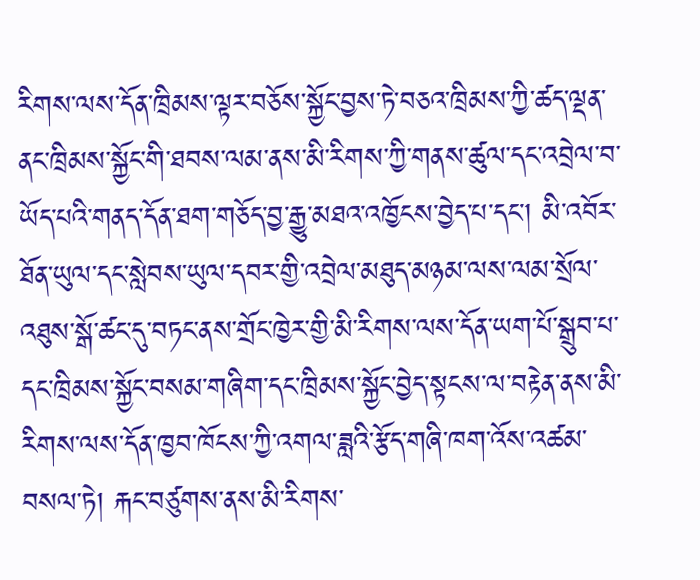རིགས་ལས་དོན་ཁྲིམས་ལྟར་བཅོས་སྐྱོང་བྱས་ཏེ་བཅའ་ཁྲིམས་ཀྱི་ཚད་ལྡན་ནང་ཁྲིམས་སྐྱོང་གི་ཐབས་ལམ་ནས་མི་རིགས་ཀྱི་གནས་ཚུལ་དང་འབྲེལ་བ་ཡོད་པའི་གནད་དོན་ཐག་གཅོད་བྱ་རྒྱུ་མཐའ་འཁྱོངས་བྱེད་པ་དང་། མི་འབོར་ཐོན་ཡུལ་དང་སླེབས་ཡུལ་དབར་གྱི་འབྲེལ་མཐུད་མཉམ་ལས་ལམ་སྲོལ་འཐུས་སྒོ་ཚང་དུ་བཏང་ནས་གྲོང་ཁྱེར་གྱི་མི་རིགས་ལས་དོན་ཡག་པོ་སྒྲུབ་པ་དང་ཁྲིམས་སྐྱོང་བསམ་གཞིག་དང་ཁྲིམས་སྐྱོང་བྱེད་སྟངས་ལ་བརྟེན་ནས་མི་རིགས་ལས་དོན་ཁྱབ་ཁོངས་ཀྱི་འགལ་ཟླའི་རྩོད་གཞི་ཁག་འོས་འཚམ་བསལ་ཏེ། རྐང་བཙུགས་ནས་མི་རིགས་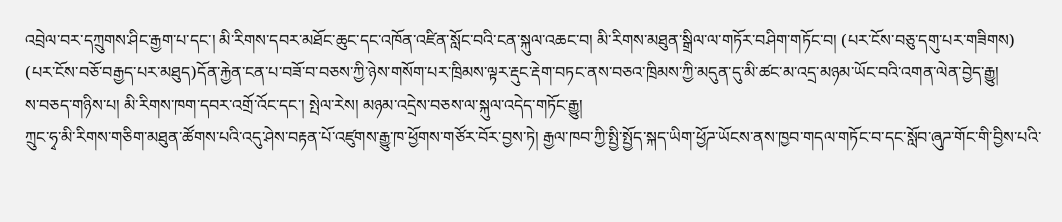འབྲེལ་བར་དཀྲུགས་ཤིང་རྒྱག་པ་དང་། མི་རིགས་དབར་མཐོང་ཆུང་དང་འཁོན་འཛིན་སློང་བའི་ངན་སྐུལ་འཆང་བ། མི་རིགས་མཐུན་སྒྲིལ་ལ་གཏོར་བཤིག་གཏོང་བ། (པར་ངོས་བཅུ་དགུ་པར་གཟིགས)
(པར་ངོས་བཅོ་བརྒྱད་པར་མཐུད)དོན་རྐྱེན་ངན་པ་བཟོ་བ་བཅས་ཀྱི་ཉེས་གསོག་པར་ཁྲིམས་ལྟར་རྡུང་རྡེག་བཏང་ནས་བཅའ་ཁྲིམས་ཀྱི་མདུན་དུ་མི་ཚང་མ་འདྲ་མཉམ་ཡོང་བའི་འགན་ལེན་བྱེད་རྒྱུ།
ས་བཅད་གཉིས་པ། མི་རིགས་ཁག་དབར་འགྲོ་འོང་དང་། སྤེལ་རེས། མཉམ་འདྲེས་བཅས་ལ་སྐུལ་འདེད་གཏོང་རྒྱུ།
ཀྲུང་ཧྭ་མི་རིགས་གཅིག་མཐུན་ཚོགས་པའི་འདུ་ཤེས་བརྟན་པོ་འཛུགས་རྒྱུ་ཁ་ཕྱོགས་གཙོར་བོར་བྱས་ཏེ། རྒྱལ་ཁབ་ཀྱི་སྤྱི་སྤྱོད་སྐད་ཡིག་ཕྱོཌ་ཡོངས་ནས་ཁྱབ་གདལ་གཏོང་བ་དང་སློབ་ཞུཌ་གོང་གི་བྱིས་པའི་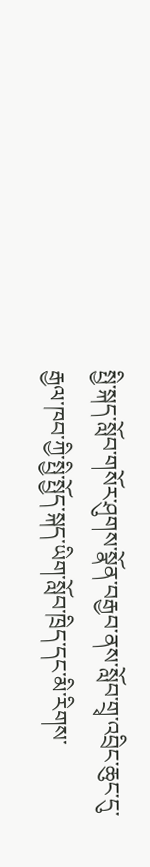སྤྱི་སྐད་སློབ་གསོར་ཤུགས་སྣོན་བརྒྱབ་ནས་སློབ་གྲྭ་འབྲིང་ཆུང་དུ་རྒྱལ་ཁབ་ཀྱི་སྤྱི་སྤྱོད་སྐད་ཡིག་སློབ་ཁྲིད་དང་མི་རིགས་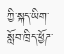ཀྱི་སྐད་ཡིག་སློབ་ཁྲིད་ཕྱོཌ་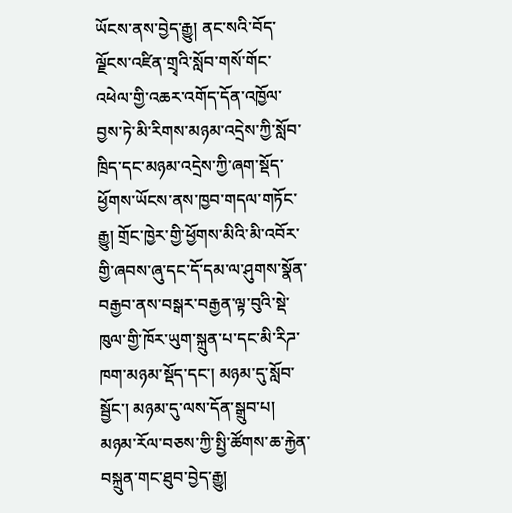ཡོངས་ནས་བྱེད་རྒྱུ། ནང་སའི་བོད་ལྗོངས་འཛིན་གྲྭའི་སློབ་གསོ་གོང་འཕེལ་གྱི་འཆར་འགོད་དོན་འཁྱོལ་བྱས་ཏེ་མི་རིགས་མཉམ་འདྲེས་ཀྱི་སློབ་ཁྲིད་དང་མཉམ་འདྲེས་ཀྱི་ཞག་སྡོད་ཕྱོགས་ཡོངས་ནས་ཁྱབ་གདལ་གཏོང་རྒྱུ། གྲོང་ཁྱེར་གྱི་ཕྱོགས་མིའི་མི་འབོར་གྱི་ཞབས་ཞུ་དང་དོ་དམ་ལ་ཤུགས་སྣོན་བརྒྱབ་ནས་བསྒར་བརྒྱན་ལྟ་བུའི་སྡེ་ཁུལ་གྱི་ཁོར་ཡུག་སྐྲུན་པ་དང་མི་རིཌ་ཁག་མཉམ་སྡོད་དང་། མཉམ་དུ་སློབ་སྦྱོང་། མཉམ་དུ་ལས་དོན་སྒྲུབ་པ། མཉམ་རོལ་བཅས་ཀྱི་སྤྱི་ཚོགས་ཆ་རྐྱེན་བསྐྲུན་གང་ཐུབ་བྱེད་རྒྱུ།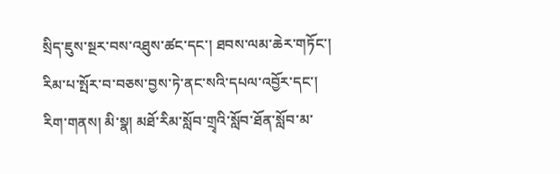སྲིད་ཇུས་སྔར་བས་འཐུས་ཚང་དང་། ཐབས་ལམ་ཆེར་གཏོང་། རིམ་པ་སྤོར་བ་བཅས་བྱས་ཏེ་ནང་སའི་དཔལ་འབྱོར་དང་། རིག་གནས། མི་སྣ། མཐོ་རིམ་སློབ་གྲྭའི་སློབ་ཐོན་སློབ་མ་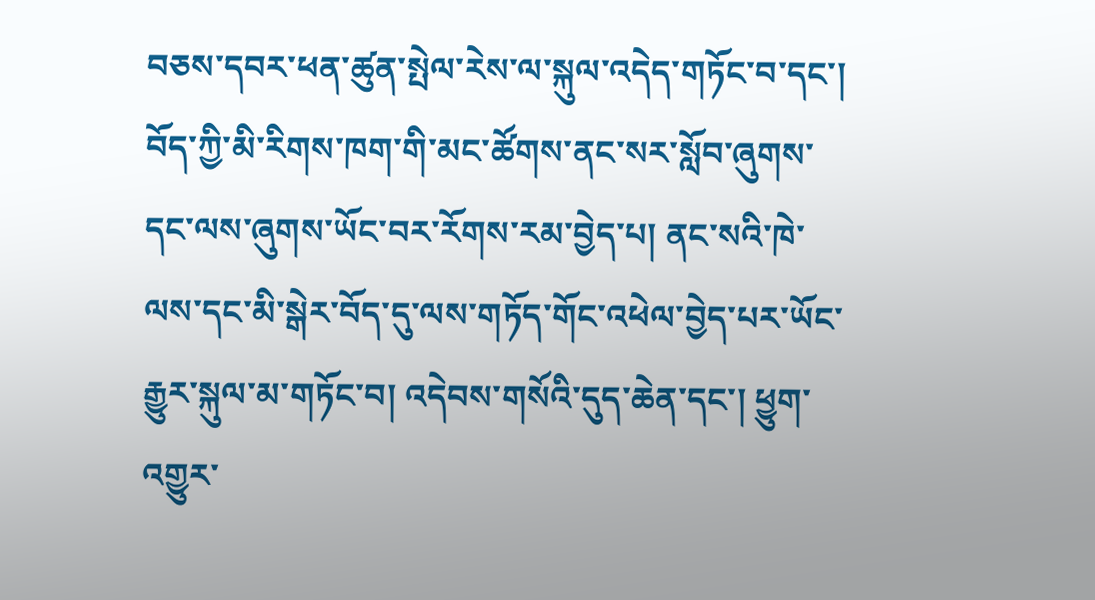བཅས་དབར་ཕན་ཚུན་སྤེལ་རེས་ལ་སྐུལ་འདེད་གཏོང་བ་དང་། བོད་ཀྱི་མི་རིགས་ཁག་གི་མང་ཚོགས་ནང་སར་སློབ་ཞུགས་དང་ལས་ཞུགས་ཡོང་བར་རོགས་རམ་བྱེད་པ། ནང་སའི་ཁེ་ལས་དང་མི་སྒེར་བོད་དུ་ལས་གཏོད་གོང་འཕེལ་བྱེད་པར་ཡོང་རྒྱུར་སྐུལ་མ་གཏོང་བ། འདེབས་གསོའི་དུད་ཆེན་དང་། ཕྱུག་འགྱུར་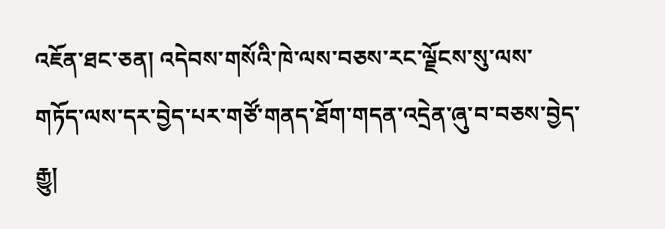འཇོན་ཐང་ཅན། འདེབས་གསོའི་ཁེ་ལས་བཅས་རང་ལྗོངས་སུ་ལས་གཏོད་ལས་དར་བྱེད་པར་གཙོ་གནད་ཐོག་གདན་འདྲེན་ཞུ་བ་བཅས་བྱེད་རྒྱུ།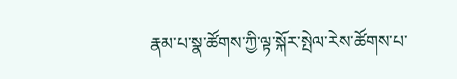རྣམ་པ་སྣ་ཚོགས་ཀྱི་ལྟ་སྐོར་སྤེལ་རེས་ཚོགས་པ་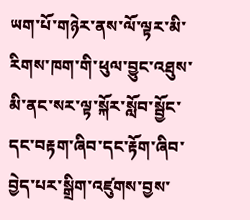ཡག་པོ་གཉེར་ནས་ལོ་ལྟར་མི་རིགས་ཁག་གི་ཕུལ་བྱུང་འཐུས་མི་ནང་སར་ལྟ་སྐོར་སློབ་སྦྱོང་དང་བརྟག་ཞིབ་དང་རྟོག་ཞིབ་བྱེད་པར་སྒྲིག་འཛུགས་བྱས་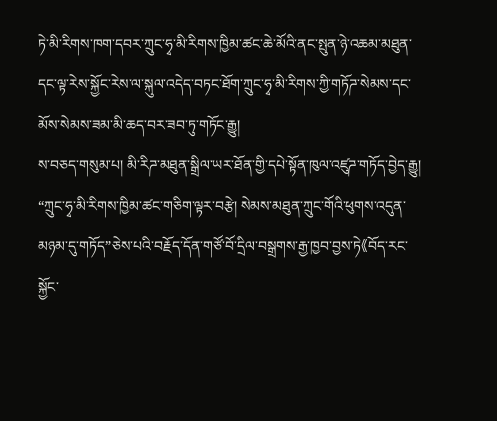ཏེ་མི་རིགས་ཁག་དབར་ཀྲུང་ཧྭ་མི་རིགས་ཁྱིམ་ཚང་ཆེ་མོའི་ནང་སྤུན་ཉེ་འཆམ་མཐུན་དང་ལྟ་རེས་སྐྱོང་རེས་ལ་སྐུལ་འདེད་བཏང་ཐོག་ཀྲུང་ཧྭ་མི་རིགས་ཀྱི་གཏོཌ་སེམས་དང་མོས་སེམས་ཟམ་མི་ཆད་བར་ཟབ་ཏུ་གཏོང་རྒྱུ།
ས་བཅད་གསུམ་པ། མི་རིཌ་མཐུན་སྒྲིལ་ཡར་ཐོན་གྱི་དཔེ་སྟོན་ཁུལ་འཛུཌ་གཏོད་བྱེད་རྒྱུ།
“ཀྲུང་ཧྭ་མི་རིགས་ཁྱིམ་ཚང་གཅིག་ལྟར་བརྩེ། སེམས་མཐུན་ཀྲུང་གོའི་ཕུགས་འདུན་མཉམ་དུ་གཏོད”ཅེས་པའི་བརྗོད་དོན་གཙོ་བོ་དྲིལ་བསྒྲགས་རྒྱ་ཁྱབ་བྱས་ཏེ《བོད་རང་སྐྱོང་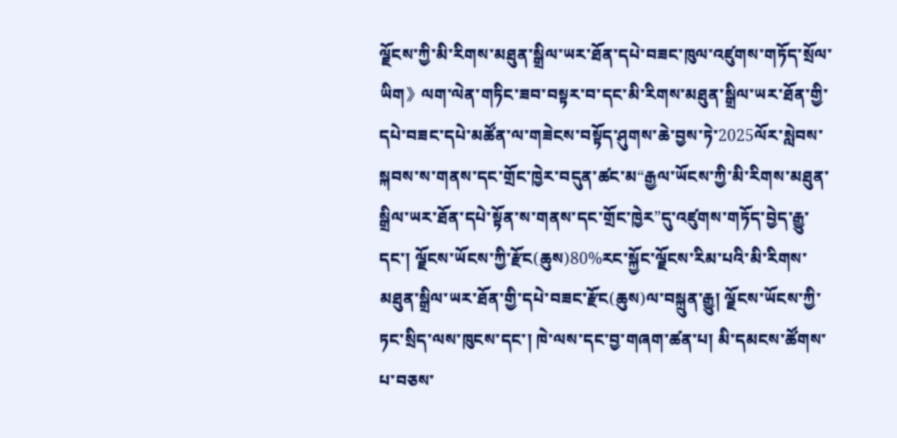ལྗོངས་ཀྱི་མི་རིགས་མཐུན་སྒྲིལ་ཡར་ཐོན་དཔེ་བཟང་ཁུལ་འཛུགས་གཏོད་སྲོལ་ཡིག》ལག་ལེན་གཏིང་ཟབ་བསྟར་བ་དང་མི་རིགས་མཐུན་སྒྲིལ་ཡར་ཐོན་གྱི་དཔེ་བཟང་དཔེ་མཚོན་ལ་གཟེངས་བསྟོད་ཤུགས་ཆེ་བྱས་ཏེ་2025ལོར་སླེབས་སྐབས་ས་གནས་དང་གྲོང་ཁྱེར་བདུན་ཚང་མ“རྒྱལ་ཡོངས་ཀྱི་མི་རིགས་མཐུན་སྒྲིལ་ཡར་ཐོན་དཔེ་སྟོན་ས་གནས་དང་གྲོང་ཁྱེར”དུ་འཛུགས་གཏོད་བྱེད་རྒྱུ་དང་། ལྗོངས་ཡོངས་ཀྱི་རྫོང(ཆུས)80%རང་སྐྱོང་ལྗོངས་རིམ་པའི་མི་རིགས་མཐུན་སྒྲིལ་ཡར་ཐོན་གྱི་དཔེ་བཟང་རྫོང(ཆུས)ལ་བསྐྲུན་རྒྱུ། ལྗོངས་ཡོངས་ཀྱི་ཏང་སྲིད་ལས་ཁུངས་དང་། ཁེ་ལས་དང་བྱ་གཞག་ཚན་པ། མི་དམངས་ཚོགས་པ་བཅས་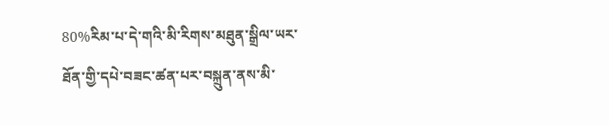80%རིམ་པ་དེ་གའི་མི་རིགས་མཐུན་སྒྲིལ་ཡར་ཐོན་གྱི་དཔེ་བཟང་ཚན་པར་བསྐྲུན་ནས་མི་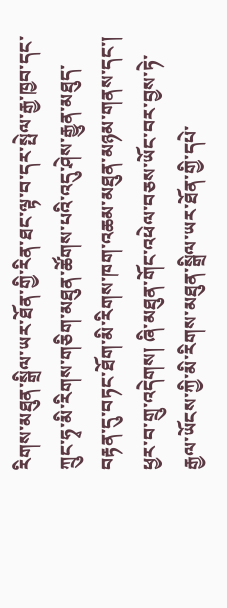རིགས་མཐུན་སྒྲིལ་ཡར་ཐོན་གྱི་རིན་ཐང་ལྟ་བ་དར་སྤེལ་རྒྱ་ཁྱབ་དང་ཀྲུང་ཧྭ་མི་རིགས་གཅིག་མཐུན་ཚོགས་པའི་འདུ་ཤེས་རྒྱུན་མཐུད་བརྟན་དུ་བཏང་ཐོག་མི་རིགས་ཁག་འཆམ་མཐུན་མཉམ་གནས་དང་། ཕྱར་བ་གྲུ་འདེགས། ཞི་མཐུན་གོང་འཕེལ་བཅས་ཡོང་བར་བྱས་ཏེ་རྒྱལ་ཡོངས་ཀྱི་མི་རིགས་མཐུན་སྒྲིལ་ཡར་ཐོན་གྱི་དཔེ་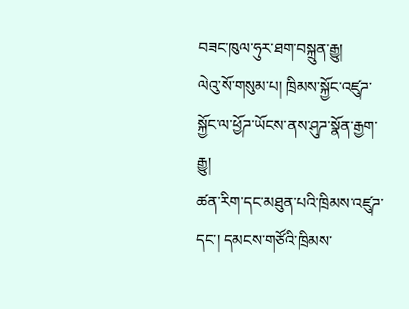བཟང་ཁུལ་ཧུར་ཐག་བསྐྲུན་རྒྱུ།
ལེའུ་སོ་གསུམ་པ། ཁྲིམས་སྐྱོང་འཛུཌ་སྐྱོང་ལ་ཕྱོཌ་ཡོངས་ནས་ཤུཌ་སྣོན་རྒྱག་རྒྱུ།
ཚན་རིག་དང་མཐུན་པའི་ཁྲིམས་འཛུཌ་དང་། དམངས་གཙོའི་ཁྲིམས་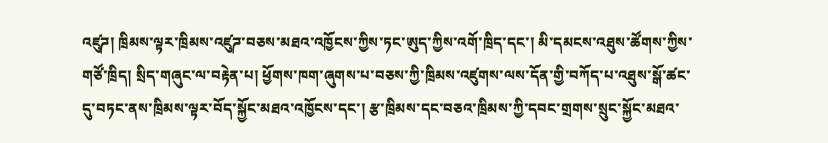འཛུཌ། ཁྲིམས་ལྟར་ཁྲིམས་འཛུཌ་བཅས་མཐའ་འཁྱོངས་ཀྱིས་ཏང་ཨུད་ཀྱིས་འགོ་ཁྲིད་དང་། མི་དམངས་འཐུས་ཚོགས་ཀྱིས་གཙོ་ཁྲིད། སྲིད་གཞུང་ལ་བརྟེན་པ། ཕྱོགས་ཁག་ཞུགས་པ་བཅས་ཀྱི་ཁྲིམས་འཛུགས་ལས་དོན་གྱི་བཀོད་པ་འཐུས་སྒོ་ཚང་དུ་བཏང་ནས་ཁྲིམས་ལྟར་བོད་སྐྱོང་མཐའ་འཁྱོངས་དང་། རྩ་ཁྲིམས་དང་བཅའ་ཁྲིམས་ཀྱི་དབང་གྲགས་སྲུང་སྐྱོང་མཐའ་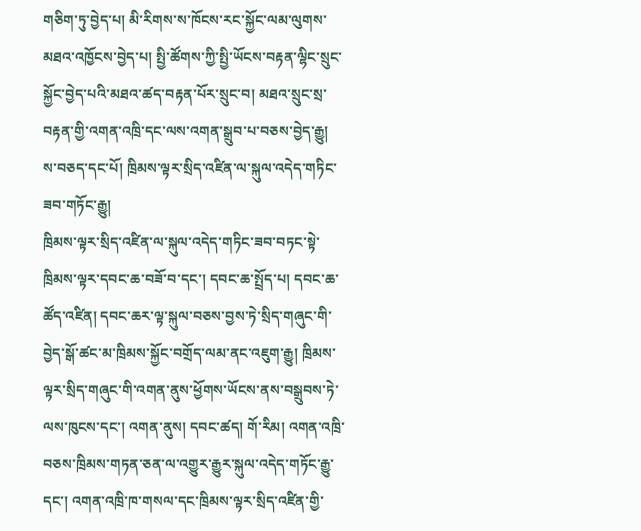གཅིག་ཏུ་བྱེད་པ། མི་རིགས་ས་ཁོངས་རང་སྐྱོང་ལམ་ལུགས་མཐའ་འཁྱོངས་བྱེད་པ། སྤྱི་ཚོགས་ཀྱི་སྤྱི་ཡོངས་བརྟན་ལྷིང་སྲུང་སྐྱོང་བྱེད་པའི་མཐའ་ཚད་བརྟན་པོར་སྲུང་བ། མཐའ་སྲུང་སྲ་བརྟན་གྱི་འགན་འཁྲི་དང་ལས་འགན་སྒྲུབ་པ་བཅས་བྱེད་རྒྱུ།
ས་བཅད་དང་པོ། ཁྲིམས་ལྟར་སྲིད་འཛིན་ལ་སྐུལ་འདེད་གཏིང་ཟབ་གཏོང་རྒྱུ།
ཁྲིམས་ལྟར་སྲིད་འཛིན་ལ་སྐུལ་འདེད་གཏིང་ཟབ་བཏང་སྟེ་ཁྲིམས་ལྟར་དབང་ཆ་བཟོ་བ་དང་། དབང་ཆ་སྤྲོད་པ། དབང་ཆ་ཚོད་འཛིན། དབང་ཆར་ལྟ་སྐུལ་བཅས་བྱས་ཏེ་སྲིད་གཞུང་གི་བྱེད་སྒོ་ཚང་མ་ཁྲིམས་སྐྱོང་བགྲོད་ལམ་ནང་འཇུག་རྒྱུ། ཁྲིམས་ལྟར་སྲིད་གཞུང་གི་འགན་ནུས་ཕྱོགས་ཡོངས་ནས་བསྒྲུབས་ཏེ་ལས་ཁུངས་དང་། འགན་ནུས། དབང་ཚད། གོ་རིམ། འགན་འཁྲི་བཅས་ཁྲིམས་གཏན་ཅན་ལ་འགྱུར་རྒྱུར་སྐུལ་འདེད་གཏོང་རྒྱུ་དང་། འགན་འཁྲི་ཁ་གསལ་དང་ཁྲིམས་ལྟར་སྲིད་འཛིན་གྱི་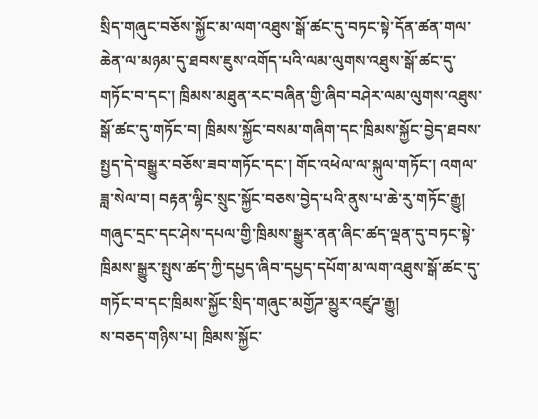སྲིད་གཞུང་བཅོས་སྐྱོང་མ་ལག་འཐུས་སྒོ་ཚང་དུ་བཏང་སྟེ་དོན་ཚན་གལ་ཆེན་ལ་མཉམ་དུ་ཐབས་ཇུས་འགོད་པའི་ལམ་ལུགས་འཐུས་སྒོ་ཚང་དུ་གཏོང་བ་དང་། ཁྲིམས་མཐུན་རང་བཞིན་གྱི་ཞིབ་བཤེར་ལམ་ལུགས་འཐུས་སྒོ་ཚང་དུ་གཏོང་བ། ཁྲིམས་སྐྱོང་བསམ་གཞིག་དང་ཁྲིམས་སྐྱོང་བྱེད་ཐབས་སྤྱད་དེ་བསྒྱུར་བཅོས་ཟབ་གཏོང་དང་། གོང་འཕེལ་ལ་སྐུལ་གཏོང་། འགལ་ཟླ་སེལ་བ། བརྟན་ལྷིང་སྲུང་སྐྱོང་བཅས་བྱེད་པའི་ནུས་པ་ཆེ་རུ་གཏོང་རྒྱུ། གཞུང་དྲང་དང་ཤེས་དཔལ་གྱི་ཁྲིམས་སྒྱུར་ནན་ཞིང་ཚད་ལྡན་དུ་བཏང་སྟེ་ཁྲིམས་སྒྱུར་སྤུས་ཚད་ཀྱི་དཔྱད་ཞིབ་དཔྱད་དཔོག་མ་ལག་འཐུས་སྒོ་ཚང་དུ་གཏོང་བ་དང་ཁྲིམས་སྐྱོང་སྲིད་གཞུང་མགྱོཌ་མྱུར་འཛུཌ་རྒྱུ།
ས་བཅད་གཉིས་པ། ཁྲིམས་སྐྱོང་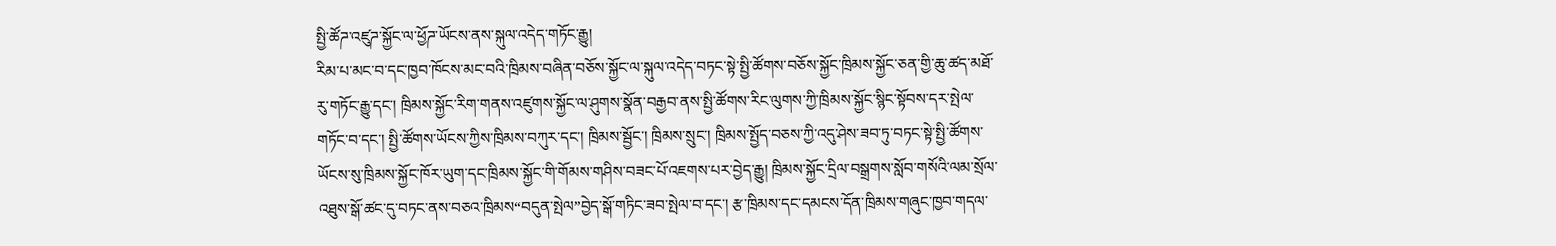སྤྱི་ཚོཌ་འཛུཌ་སྐྱོང་ལ་ཕྱོཌ་ཡོངས་ནས་སྐུལ་འདེད་གཏོང་རྒྱུ།
རིམ་པ་མང་བ་དང་ཁྱབ་ཁོངས་མང་བའི་ཁྲིམས་བཞིན་བཅོས་སྐྱོང་ལ་སྐུལ་འདེད་བཏང་སྟེ་སྤྱི་ཚོགས་བཅོས་སྐྱོང་ཁྲིམས་སྐྱོང་ཅན་གྱི་ཆུ་ཚད་མཐོ་རུ་གཏོང་རྒྱུ་དང་། ཁྲིམས་སྐྱོང་རིག་གནས་འཛུགས་སྐྱོང་ལ་ཤུགས་སྣོན་བརྒྱབ་ནས་སྤྱི་ཚོགས་རིང་ལུགས་ཀྱི་ཁྲིམས་སྐྱོང་སྙིང་སྟོབས་དར་སྤེལ་གཏོང་བ་དང་། སྤྱི་ཚོགས་ཡོངས་ཀྱིས་ཁྲིམས་བཀུར་དང་། ཁྲིམས་སྦྱོང་། ཁྲིམས་སྲུང་། ཁྲིམས་སྤྱོད་བཅས་ཀྱི་འདུ་ཤེས་ཟབ་ཏུ་བཏང་སྟེ་སྤྱི་ཚོགས་ཡོངས་སུ་ཁྲིམས་སྐྱོང་ཁོར་ཡུག་དང་ཁྲིམས་སྐྱོང་གི་གོམས་གཤིས་བཟང་པོ་འཇགས་པར་བྱེད་རྒྱུ། ཁྲིམས་སྐྱོང་དྲིལ་བསྒྲགས་སློབ་གསོའི་ལམ་སྲོལ་འཐུས་སྒོ་ཚང་དུ་བཏང་ནས་བཅའ་ཁྲིམས“བདུན་སྤེལ”བྱེད་སྒོ་གཏིང་ཟབ་སྤེལ་བ་དང་། རྩ་ཁྲིམས་དང་དམངས་དོན་ཁྲིམས་གཞུང་ཁྱབ་གདལ་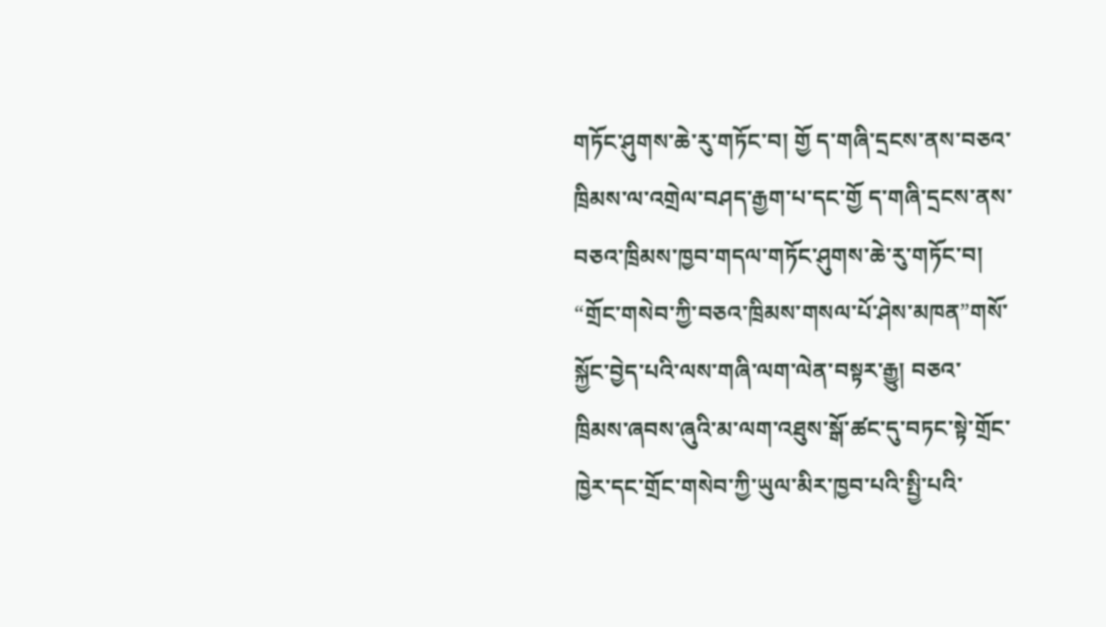གཏོང་ཤུགས་ཆེ་རུ་གཏོང་བ། གྱོ ད་གཞི་དྲངས་ནས་བཅའ་ཁྲིམས་ལ་འགྲེལ་བཤད་རྒྱག་པ་དང་གྱོ ད་གཞི་དྲངས་ནས་བཅའ་ཁྲིམས་ཁྱབ་གདལ་གཏོང་ཤུགས་ཆེ་རུ་གཏོང་བ། “གྲོང་གསེབ་ཀྱི་བཅའ་ཁྲིམས་གསལ་པོ་ཤེས་མཁན”གསོ་སྐྱོང་བྱེད་པའི་ལས་གཞི་ལག་ལེན་བསྟར་རྒྱུ། བཅའ་ཁྲིམས་ཞབས་ཞུའི་མ་ལག་འཐུས་སྒོ་ཚང་དུ་བཏང་སྟེ་གྲོང་ཁྱེར་དང་གྲོང་གསེབ་ཀྱི་ཡུལ་མིར་ཁྱབ་པའི་སྤྱི་པའི་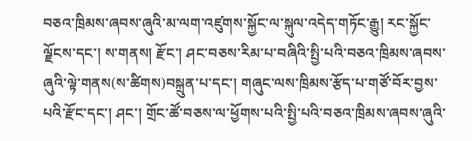བཅའ་ཁྲིམས་ཞབས་ཞུའི་མ་ལག་འཛུགས་སྐྱོང་ལ་སྐུལ་འདེད་གཏོང་རྒྱུ། རང་སྐྱོང་ལྗོངས་དང་། ས་གནས། རྫོང་། ཤང་བཅས་རིམ་པ་བཞིའི་སྤྱི་པའི་བཅའ་ཁྲིམས་ཞབས་ཞུའི་ལྟེ་གནས(ས་ཚིགས)བསྐྲུན་པ་དང་། གཞུང་ལས་ཁྲིམས་རྩོད་པ་གཙོ་བོར་བྱས་པའི་རྫོང་དང་། ཤང་། གྲོང་ཚོ་བཅས་ལ་ཕྱོགས་པའི་སྤྱི་པའི་བཅའ་ཁྲིམས་ཞབས་ཞུའི་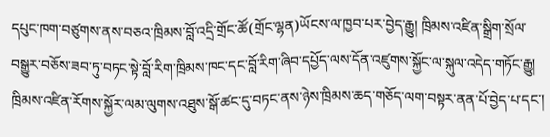དཔུང་ཁག་བཙུགས་ནས་བཅའ་ཁྲིམས་བློ་འདྲི་གྲོང་ཚོ(གྲོང་ལྷན)ཡོངས་ལ་ཁྱབ་པར་བྱེད་རྒྱུ། ཁྲིམས་འཛིན་སྒྲིག་སྲོལ་བསྒྱུར་བཅོས་ཟབ་ཏུ་བཏང་སྟེ་བློ་རིག་ཁྲིམས་ཁང་དང་བློ་རིག་ཞིབ་དཔྱོད་ལས་དོན་འཛུགས་སྐྱོང་ལ་སྐུལ་འདེད་གཏོང་རྒྱུ། ཁྲིམས་འཛིན་རོགས་སྐྱོར་ལམ་ལུགས་འཐུས་སྒོ་ཚང་དུ་བཏང་ནས་ཉེས་ཁྲིམས་ཆད་གཅོད་ལག་བསྟར་ནན་པོ་བྱེད་པ་དང་།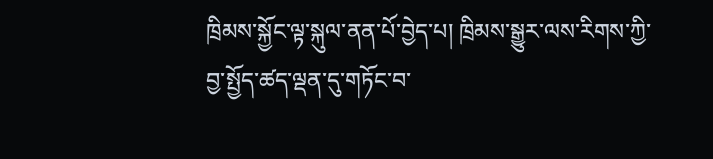ཁྲིམས་སྐྱོང་ལྟ་སྐུལ་ནན་པོ་བྱེད་པ། ཁྲིམས་སྒྱུར་ལས་རིགས་ཀྱི་བྱ་སྤྱོད་ཚད་ལྡན་དུ་གཏོང་བ་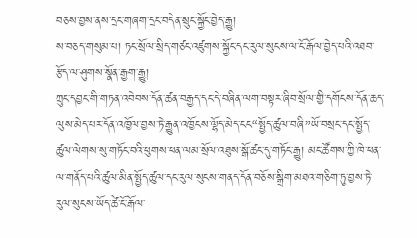བཅས་བྱས་ནས་དྲང་གཞག་དྲང་བདེན་སྲུང་སྐྱོང་བྱེད་རྒྱུ།
ས་བཅད་གསུམ་པ། ཏང་སྲོལ་སྲིད་གཙང་འཛུགས་སྐྱོང་དང་རུལ་སུངས་ལ་ངོ་རྒོལ་བྱེད་པའི་འཐབ་རྩོད་ལ་ཤུགས་སྣོན་རྒྱག་རྒྱུ།
ཀྲུང་དབྱང་གི་གཏན་འབེབས་དོན་ཚན་བརྒྱད་དང་དེ་བཞིན་ལག་བསྟར་ཞིབ་སྲོལ་གྱི་དགོངས་དོན་ཆད་ལུས་མེད་པར་དོན་འཁྱོལ་བྱས་ཏེ་རྒྱུན་འཁྱོངས་ལྷོད་མེད་ངང“སྤྱོད་ཚུལ་བཞི”ཡོ་བསྲང་དང་སྤྱོད་ཚུལ་ལེགས་སུ་གཏོང་བའི་ཕུགས་ཕན་ལམ་སྲོལ་འཐུས་སྒོ་ཚང་དུ་གཏོང་རྒྱུ། མང་ཚོགས་ཀྱི་ཁེ་ཕན་ལ་གནོད་པའི་ཚུལ་མིན་སྤྱོད་ཚུལ་དང་རུལ་སུངས་གནད་དོན་བཅོས་སྒྲིག་མཐའ་གཅིག་ཏུ་བྱས་ཏེ་རུལ་སུངས་ཡོད་ཚེ་ངོ་རྒོལ་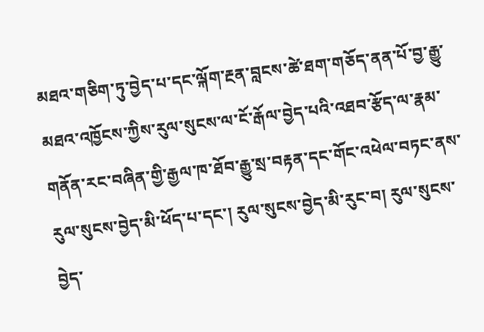མཐའ་གཅིག་ཏུ་བྱེད་པ་དང་ལྐོག་རྔན་བླངས་ཚེ་ཐག་གཅོད་ནན་པོ་བྱ་རྒྱུ་མཐའ་འཁྱོངས་ཀྱིས་རུལ་སུངས་ལ་ངོ་རྒོལ་བྱེད་པའི་འཐབ་རྩོད་ལ་རྣམ་གནོན་རང་བཞིན་གྱི་རྒྱལ་ཁ་ཐོབ་རྒྱུ་སྲ་བརྟན་དང་གོང་འཕེལ་བཏང་ནས་རུལ་སུངས་བྱེད་མི་ཕོད་པ་དང་། རུལ་སུངས་བྱེད་མི་རུང་བ། རུལ་སུངས་བྱེད་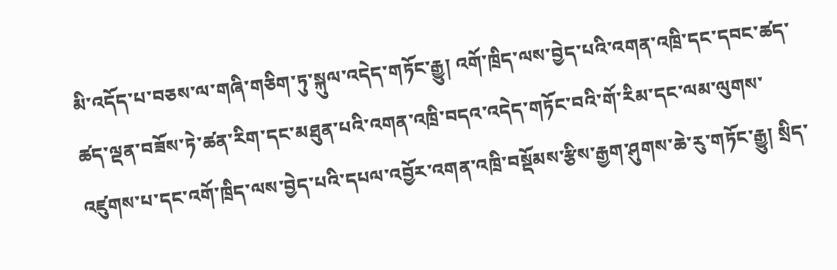མི་འདོད་པ་བཅས་ལ་གཞི་གཅིག་ཏུ་སྐུལ་འདེད་གཏོང་རྒྱུ། འགོ་ཁྲིད་ལས་བྱེད་པའི་འགན་འཁྲི་དང་དབང་ཚད་ཚད་ལྡན་བཟོས་ཏེ་ཚན་རིག་དང་མཐུན་པའི་འགན་འཁྲི་བདའ་འདེད་གཏོང་བའི་གོ་རིམ་དང་ལམ་ལུགས་འཛུགས་པ་དང་འགོ་ཁྲིད་ལས་བྱེད་པའི་དཔལ་འབྱོར་འགན་འཁྲི་བསྡོམས་རྩིས་རྒྱག་ཤུགས་ཆེ་རུ་གཏོང་རྒྱུ། སྲིད་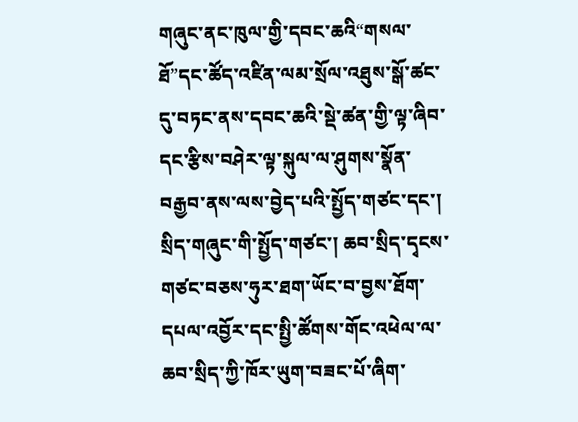གཞུང་ནང་ཁུལ་གྱི་དབང་ཆའི“གསལ་ཐོ”དང་ཚོད་འཛིན་ལམ་སྲོལ་འཐུས་སྒོ་ཚང་དུ་བཏང་ནས་དབང་ཆའི་སྡེ་ཚན་གྱི་ལྟ་ཞིབ་དང་རྩིས་བཤེར་ལྟ་སྐུལ་ལ་ཤུགས་སྣོན་བརྒྱབ་ནས་ལས་བྱེད་པའི་སྤྱོད་གཙང་དང་། སྲིད་གཞུང་གི་སྤྱོད་གཙང་། ཆབ་སྲིད་དྭངས་གཙང་བཅས་ཧུར་ཐག་ཡོང་བ་བྱས་ཐོག་དཔལ་འབྱོར་དང་སྤྱི་ཚོགས་གོང་འཕེལ་ལ་ཆབ་སྲིད་ཀྱི་ཁོར་ཡུག་བཟང་པོ་ཞིག་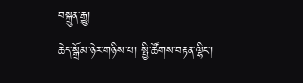བསྐྲུན་རྒྱུ།
ཆེད་སྒྲོམ་ཉེར་གཉིས་པ། སྤྱི་ཚོགས་བརྟན་ལྷིང་།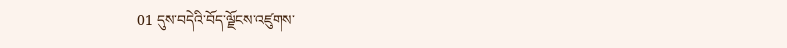01 དུས་བདེའི་བོད་ལྗོངས་འཛུགས་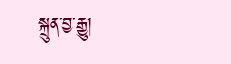སྐྲུན་བྱ་རྒྱུ།